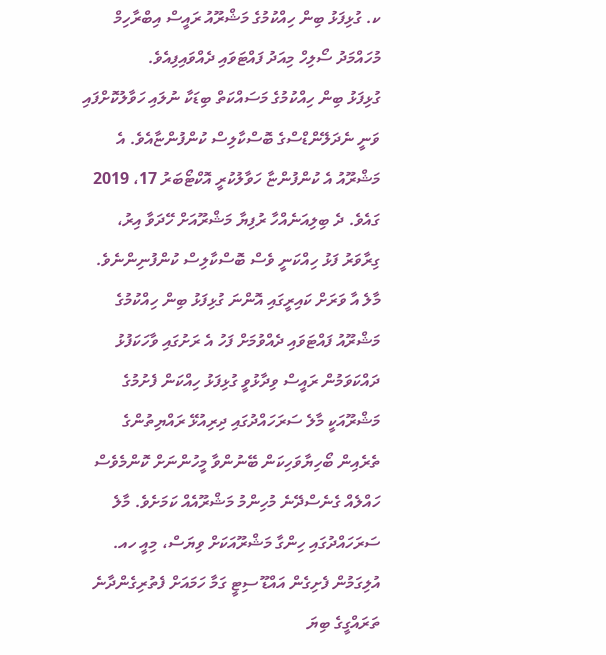ކ. ގުޅިފަޅު ބިން ހިއްކުމުގެ މަޝްރޫއު ރައީސް އިބްރާހިމް މުހައްމަދު ސޯލިހް މިއަދު ފައްޓަވައި ދެއްވައިފިއެވެ.
ގުޅިފަޅު ބިން ހިއްކުމުގެ މަސައްކަތް ބިޑަކާ ނުލައި ހަވާލުކޮށްފައި ވަނީ ނެދަލޭންޑްސްގެ ބޮސްކާލިސް ކުންފުންޏާއެވެ. އެ މަޝްރޫއު އެ ކުންފުންޏާ ހަވާލުކުރީ އޮކްޓޯބަރު 17، 2019 ގައެވެ. ދެ ބިލިއަނެއްހާ ރުފިޔާ މަޝްރޫއަށް ހޭދަވާ އިރު، ގިރާވަރު ފަޅު ހިއްކަނީ ވެސް ބޮސްކާލިސް ކުންފުނިންނެވެ.
މާލެ އާ ވަރަށް ކައިރީގައި އޮންނަ ގުޅިފަޅު ބިން ހިއްކުމުގެ މަޝްރޫއު ފައްޓަވައި ދެއްވުމަށް ފަހު އެ ރަށުގައި ވާހަކަފުޅު ދައްކަވަމުން ރައީސް ވިދާޅުވީ ގުޅިފަޅު ހިއްކަން ފެށުމުގެ މަޝްރޫއަކީ މާލެ ސަރަހައްދުގައި ދިރިއުޅޭ ރައްޔިތުންގެ ތެރެއިން ބޯހިޔާވަހިކަން ބޭނުންވާ މީހުންނަށް ކޮންމެވެސް ހައްލެއް ގެނެސްދޭނެ މުހިންމު މަޝްރޫއެއް ކަމަށެވެ. މާލެ ސަރަހައްދުގައި ހިންގާ މަޝްރޫއަކަށް ވިޔަސް، މިއީ ހއ. އުލިގަމުން ފެށިގެން އައްޑޫ ސިޓީ ގަމާ ހަމައަށް ފެތުރިގެންދާނެ ތަރައްގީގެ ބިޔަ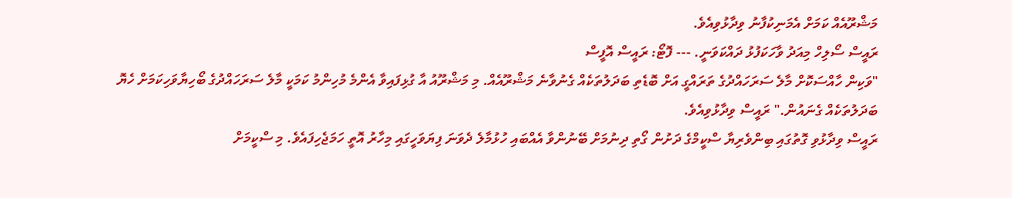މަޝްރޫއެއް ކަމަށް އެމަނިކުފާނު ވިދާޅުވިއެވެ.
ރައީސް ސޯލިހް މިއަދު ވާހަކަފުޅު ދައްކަވަނީ. --- ފޮޓޯ: ރައީސް އޮފީސް
"ވަކިން ހާއްސަކޮށް މާލެ ސަރަހައްދުގެ ތަރައްގީ އަށް ބޮޑެތި ބަދަލުތަކެއް ގެނުވާނެ މަޝްރޫއެއް. މި މަޝްރޫއު އާ ގުޅިފައިވާ އެންމެ މުހިންމު ކަމަކީ މާލެ ސަރަހައްދުގެ ބޯހިޔާވަހިކަމަށް ހެޔޮ ބަދަލުތަކެއް ގެނައުން." ރައީސް ވިދާޅުވިއެވެ.
ރައީސް ވިދާޅުވި ގޮތުގައި ބިންވެރިޔާ ސްކީމްގެ ދަށުން ގޯތި ދިނުމަށް ބޭނުންވާ އެއްބައި ހުޅުމާލެ ދެވަނަ ފިޔަވަހީގައި މިހާރު އޮތީ ހަމަޖެހިފައެވެ. މި ސްކީމަށް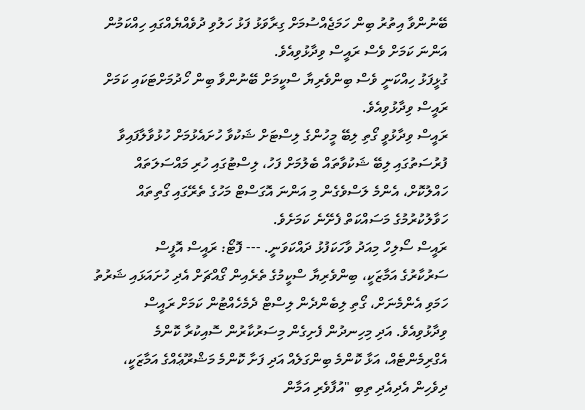ބޭނުންވާ އިތުރު ބިން ހަމަޖެއްސުމަށް ގިރާވަޅު ފަޅު ހަލުވި ދުވެއްޔެއްގައި ހިއްކަމުން އަންނަ ކަމަށް ވެސް ރައީސް ވިދާޅުވިއެވެ.
ގުޅީފަޅު ހިއްކަނީ ވެސް ބިންވެރިޔާ ސްކީމަށް ބޭނުންވާ ބިން ހޯދުމަށްޓަކައި ކަމަށް ރައީސް ވިދާޅުވިއެވެ.
ރައީސް ވިދާޅުވީ ގޯތި ލިބޭ މީހުންގެ ލިސްޓަށް ޝަކުވާ ހުށައެޅުމަށް ހުޅުވާލާފައިވާ ފުރުސަތުގައި ލިބޭ ޝަކުވާތައް ބެލުމަށް ފަހު، ލިސްޓުގައި ހުރި މައްސަލަތައް ހައްލުކޮށް، އެންމެ ލަސްވެގެން މި އަންނަ އޮގަސްޓް މަހުގެ ތެރޭގައި ގޯތިތައް ހަވާލުކުރުމުގެ މަސައްކަތް ފެށޭނެ ކަމަށެވެ.
ރައީސް ސޯލިހް މިއަދު ވާހަކަފުޅު ދައްކަވަނީ. --- ފޮޓޯ: ރައީސް އޮފީސް
ސަރުކާރުގެ އަމާޒަކީ، ބިންވެރިޔާ ސްކީމުގެ ތެރެއިން ގޯއްޗަށް އެދި ހުށައަޅައި ޝަރުތު ހަމަވި އެންމެނަށް، ގޯތި ލިބެންދެން ލިސްޓް ދެމެހެއްޓުން ކަމަށް ރައީސް ވިދާޅުވިއެވެ. އަދި މިހިނދުން ފެށިގެން މިސަރުކާރުން ސޮއިކުރާ ކޮންމެ އެގްރިމެންޓެއް، އަޅާ ކޮންމެ ބިންގަލެއް އަދި ފަށާ ކޮންމެ މަޝްރޫޢެއްގެ އަމާޒަކީ، ދިވެހިން އެދިއެދި ތިބި "އުފާވެރި އަމާން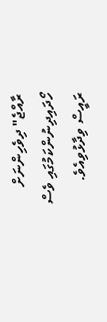ރާއްޖެ" ދިވެހިންނަށް ހޯދައިދިނުންކަމުގައި ވެސް ރައީސް ވިދާޅުވިއެވެ.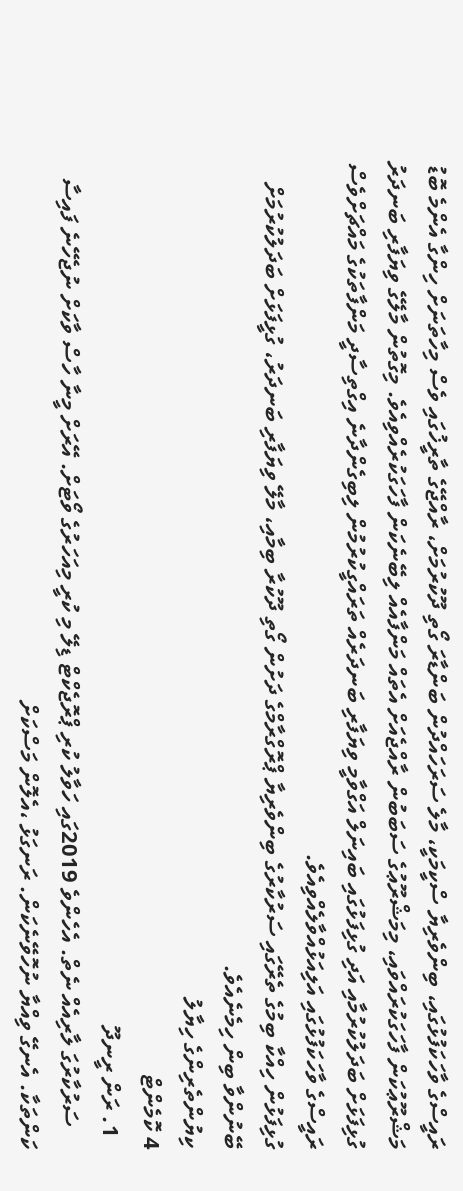ރައީސްގެ ވާހަކަފުޅުގައި، ބިންވެރިޔާ ސްކީމަކީ، މާލެ ސަރަހައްދުން ބަންޑާރަ ގޯތި ދޫކުރުމަށް، ރާއްޖޭގެ ތާރީޚުގައި ވެސް މިހާތަނަށް ހިންގާ އެންމެ ބޮޑު މަޝްރޫޢުކަން ފާހަގަކުރައްވައި، މިމަޝްރޫޢުގެ ސަބަބުން ރާއްޖެއަށް އެތައް މަންފާއެއް ލިބޭނެކަން ފާހަގަކުރެއްވިއެވެ. މިގޮތުން މާލޭގެ ވިޔަފާރި ބަނދަރު ގުޅިފަޅަށް ބަދަލުކުރުމާއި އަދި ގުޅިފަޅުގައި ބައިނަލް އަގްވާމީ ވިޔަފާރި ބަނދަރެއް ތަރައްގީކުރުމުން ލިބިގެންދާނެ އިގްތިސާދީ މަންފާތަކުގެ މައްޗަށްވެސް ރައީސްގެ ވާހަކަފުޅުގައި އަލިއަޅުއްވާލެއްވިއެވެ.
ގުޅިފަޅުން ހިއްކާ ބިމުގެ ތެރޭގައި ސަރުކާރުގެ ބިންވެރިޔާ ޕްރޮގްރާމްގެ ދަށުން ގޯތި ދޫކުރާ ބިމާއި، މާލޭ ވިޔަފާރި ބަނދަރު، ގުޅީފަޅަށް ބަދަލުކުރުމަށް ބޭނުންވާ ބިން ހިމެނެއެވެ.
ކިޔުންތެރިންގެ ހިޔާލު
4 ކޮމެންޓް
  1. ރަން ރީނދޫ
    ސަރުކާރުގަ ލާރިއެއް ނެތް. އެހެންވެ 2019ގައި ހަވާލު ކުރި ޕްރޮޖެކްޓް ޑިލޭ މި ކުރީ މިއަހަރުގެ ވޯޓަށް. އޭރަށް މީނާ ހާސް ވާކަށް ނުޖެހޭނެ ފައިސާ ކަންތަކާ. އެނގޭ ވިއްޔާ ނުހޮވޭނެކަން. ރަނގަޅު ،އެލޮން މަސްކަށް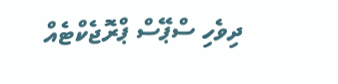ދިވެހި ސްޕޭސް ޕްރޮޖެކްޓެއް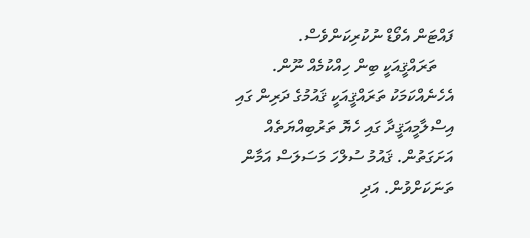ފައްޓަން އެވޯޑް ނުކުރިކަންވެސް.
    ތަރައްޤީއަކީ ބިން ހިއްކުމެއް ނޫން. އެހެނެއްކަމަކު ތަރައްޤީއަކީ ޤައުމުގެ ދަރިން ގައި އިސްލާމީއަޤީދާ ގައި ހެޔޮ ތަރުބިއްޔަތެއް އަށަގަތުން. ޤައުމު ސުލްހަ މަސަލަސް އަމާން ތަނަކަށްވުން. އަދި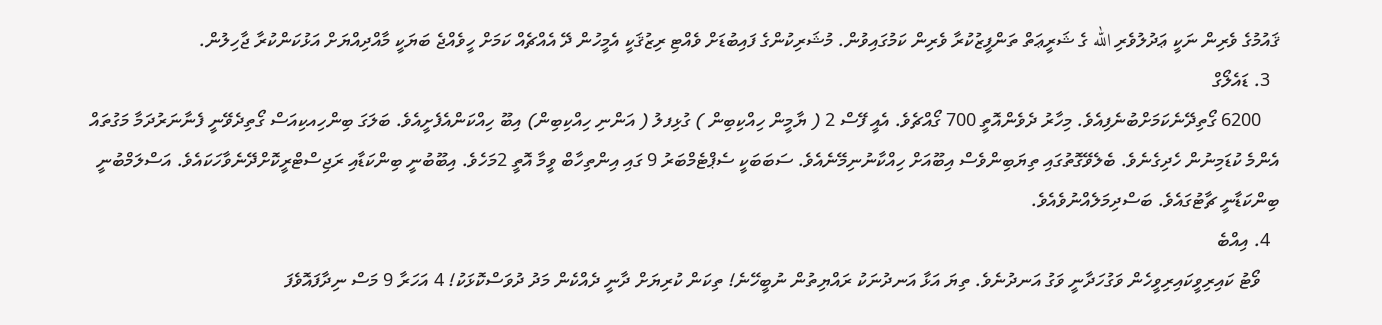ޤައުމުގެ ވެރިން ނަކީ ޢަދުލުވެރި الله ގެ ޝަރީޢަތް ތަންފީޒުކުރާ ވެރިން ކަމުގައިވުން. މުޝަރިކުންގެ ފައިބުޑަށް ވެއްޓި ރިޒުޤަކީ އެމީހުން ދޭ އެއްޗެއް ކަމަށް ހީވެއްޖެ ބަޔަކީ މާއްދިއްޔަށް އަޅުކަންކުރާ ޖާހިލުން.
  3. ޑައެލޯގް
    6200 ގޯތިދޭނެކަމަށްބުނެފިއެވެ. މިހާރު ދެވެންއޮތީ 700 ގޯއްޗެވެ. އެއީ ފޭސް 2 ( ޔާމީން ހިއްކިބިން ) ގުޅިފލު ( އަންނި ހިއްކިބިން) އިބޫ ހިއްކަންއެފެށީއެވެ. ބަލަގަ ބިންހިއކިއަސް ގޯތިދެވޭނީ ފެނާނަރުދަމާ މަގުތައް އެންމެ ކުޑަމިނުން ހެދިގެނެވެ. ބެލެވޭގޮތުގައި ތިޔަބިންވެސް އިބޫއަށް ހިއްކާނުނިމޭނެއެވެ. ސަބަބަކީ ސެޕްޓެމްބަރު 9 ގައި އިންތިހާބް ވީމާ އޮތީ 2މަހެވެ. އިބޫބުނީ ބިންކަޑާއި ރަޖިސްޓްރީކޮށްދޭނެވާހަކައެވެ. އަސްލަމްބުނީ ބިންކަޑާނީ ޗާޓުގައެވެ. ބަސްދިމަލެއްނުވެއެވެ.
  4. އިއްބެ
    ވޯޓު ކައިރިވީކައިރިވީހެން ވަގުހަދާނީ ވަގު އަނދުނެވެ. ތިޔަ އަޅާ އަނދުނަކު ރައްޔިތުން ނުބީހޭނެ! ތިކަން ކުރިޔަށް ދާނީ ދެއްކެން މަދު ދުވަސްކޮޅަކު! 4 އަހަރާ 9 މަސް ނިދާފައޮވެފަ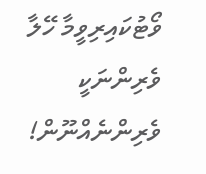ވޯޓުކައިރިވީމާ ހޭލާ ވެރިންނަކީ ވެރިންނެއްނޫން!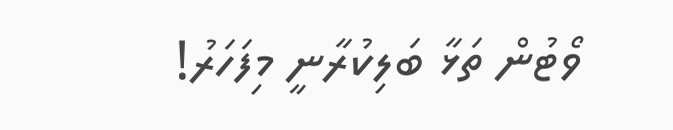ވޯޓުން ތަޅާ ބަލިކުރާނީ މިފަހަރު!